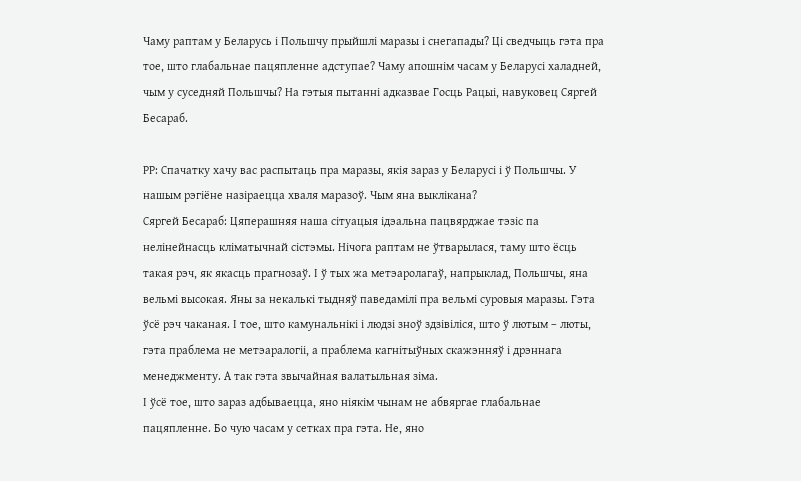Чаму раптам у Беларусь і Польшчу прыйшлі маразы і снегапады? Ці сведчыць гэта пра тое, што глабальнае пацяпленне адступае? Чаму апошнім часам у Беларусі халадней, чым у суседняй Польшчы? На гэтыя пытанні адказвае Госць Рацыі, навуковец Сяргей Бесараб.

РР: Спачатку хачу вас распытаць пра маразы, якія зараз у Беларусі і ў Польшчы. У нашым рэгіёне назіраецца хваля маразоў. Чым яна выклікана?
Сяргей Бесараб: Цяперашняя наша сітуацыя ідэальна пацвярджае тэзіс па нелінейнасць кліматычнай сістэмы. Нічога раптам не ўтварылася, таму што ёсць такая рэч, як якасць прагнозаў. І ў тых жа метэаролагаў, напрыклад, Польшчы, яна вельмі высокая. Яны за некалькі тыдняў паведамілі пра вельмі суровыя маразы. Гэта ўсё рэч чаканая. І тое, што камунальнікі і людзі зноў здзівіліся, што ў лютым – люты, гэта праблема не метэаралогіі, а праблема кагнітыўных скажэнняў і дрэннага менеджменту. А так гэта звычайная валатыльная зіма.
І ўсё тое, што зараз адбываецца, яно ніякім чынам не абвяргае глабальнае пацяпленне. Бо чую часам у сетках пра гэта. Не, яно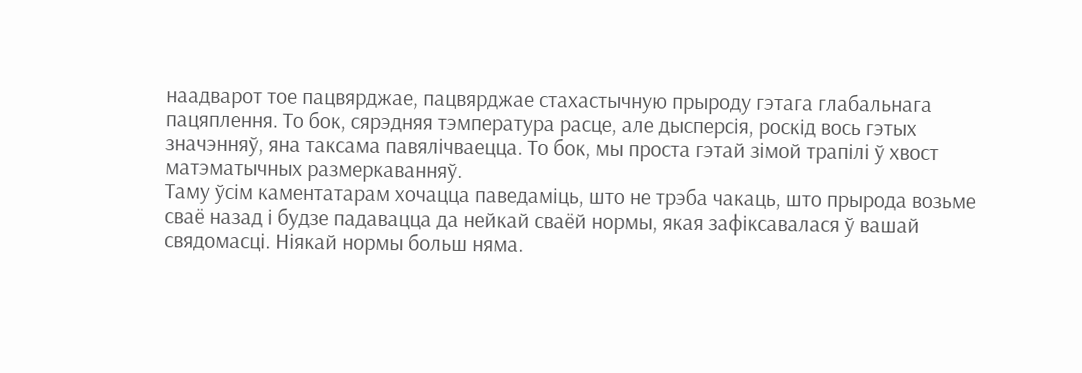наадварот тое пацвярджае, пацвярджае стахастычную прыроду гэтага глабальнага пацяплення. То бок, сярэдняя тэмпература расце, але дысперсія, роскід вось гэтых значэнняў, яна таксама павялічваецца. То бок, мы проста гэтай зімой трапілі ў хвост матэматычных размеркаванняў.
Таму ўсім каментатарам хочацца паведаміць, што не трэба чакаць, што прырода возьме сваё назад і будзе падавацца да нейкай сваёй нормы, якая зафіксавалася ў вашай свядомасці. Ніякай нормы больш няма.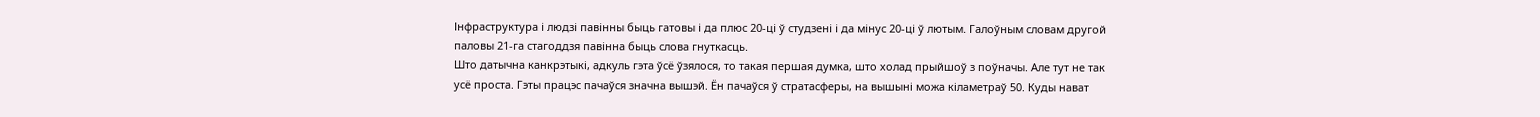Інфраструктура і людзі павінны быць гатовы і да плюс 20-ці ў студзені і да мінус 20-ці ў лютым. Галоўным словам другой паловы 21-га стагоддзя павінна быць слова гнуткасць.
Што датычна канкрэтыкі, адкуль гэта ўсё ўзялося, то такая першая думка, што холад прыйшоў з поўначы. Але тут не так усё проста. Гэты працэс пачаўся значна вышэй. Ён пачаўся ў стратасферы, на вышыні можа кіламетраў 50. Куды нават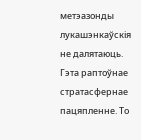метэазонды лукашэнкаўскія не далятаюць. Гэта раптоўнае стратасфернае пацяпленне. То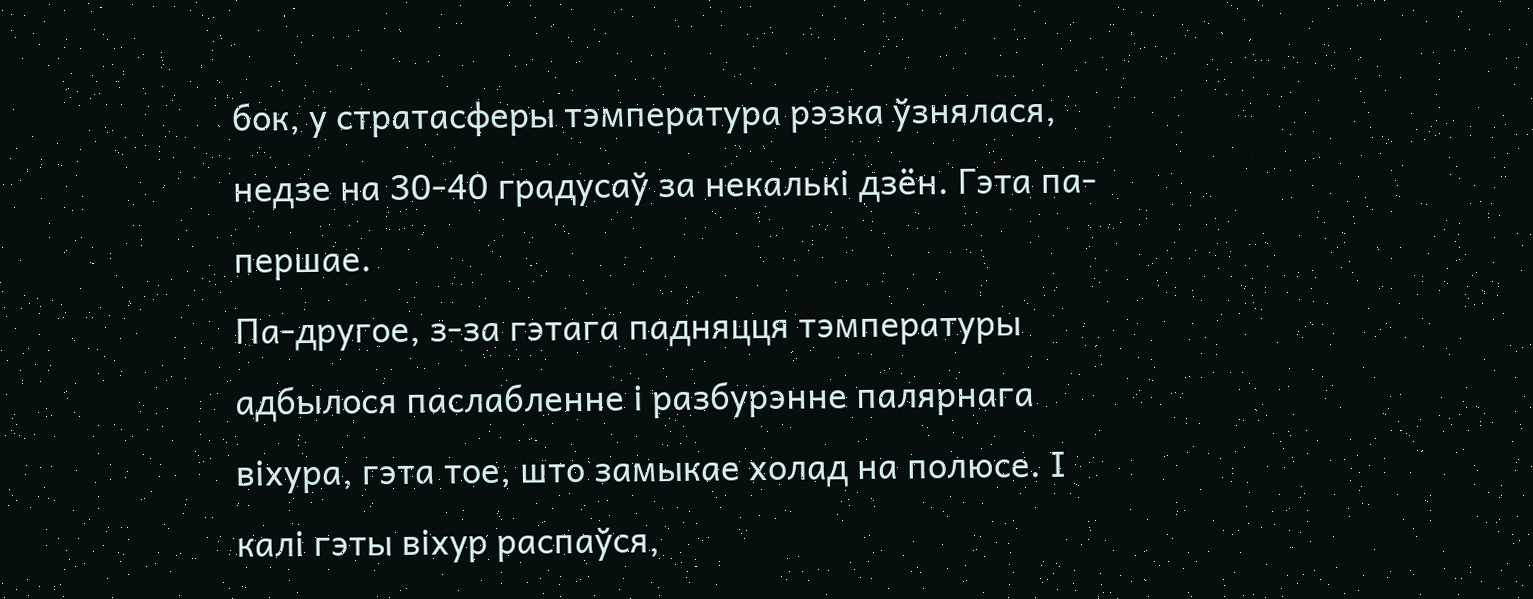бок, у стратасферы тэмпература рэзка ўзнялася, недзе на 30-40 градусаў за некалькі дзён. Гэта па-першае.
Па-другое, з-за гэтага падняцця тэмпературы адбылося паслабленне і разбурэнне палярнага віхура, гэта тое, што замыкае холад на полюсе. І калі гэты віхур распаўся,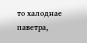то халоднае паветра,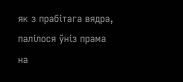як з прабітага вядра, палілося ўніз прама на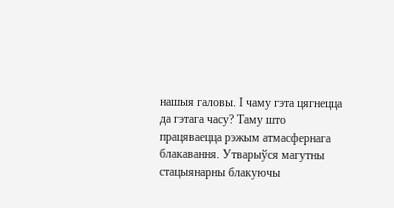нашыя галовы. І чаму гэта цягнецца да гэтага часу? Таму што працяваецца рэжым атмасфернага блакавання. Утварыўся магутны стацыянарны блакуючы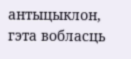антыцыклон, гэта вобласць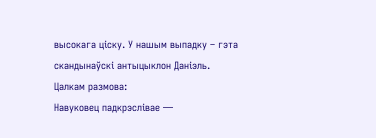высокага ціску. У нашым выпадку – гэта скандынаўскі антыцыклон Даніэль.
Цалкам размова:
Навуковец падкрэслівае —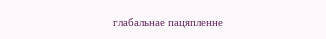глабальнае пацяпленне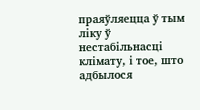праяўляецца ў тым ліку ў нестабільнасці клімату, і тое, што адбылося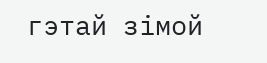гэтай зімой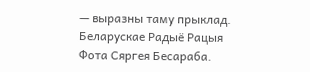— выразны таму прыклад.
Беларускае Радыё Рацыя
Фота Сяргея Бесараба.